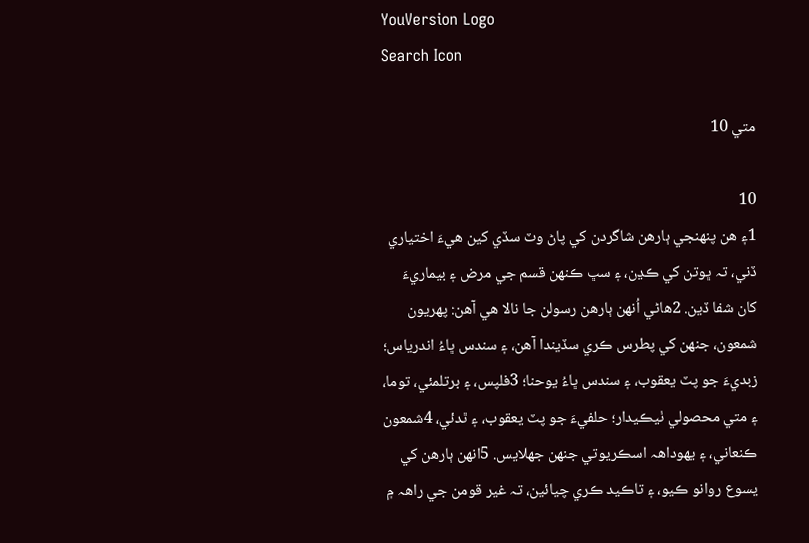YouVersion Logo
Search Icon

متي 10

10
1۽ هن پنهنجي ٻارهن شاگردن کي پاڻ وٽ سڏي کين هيءَ اختياري ڏني، تہ ڀوتن کي ڪڍن، ۽ سڀ ڪنهن قسم جي مرض ۽ بيماريءَ کان شفا ڏين. 2هاڻي اُنهن ٻارهن رسولن جا نالا هي آهن: پهريون شمعون، جنهن کي پطرس ڪري سڏيندا آهن، ۽ سندس ڀاءُ اندرياس؛ زبديءَ جو پٽ يعقوب، ۽ سندس ڀاءُ يوحنا؛ 3فلپس، ۽ برتلمئي، توما، ۽ متي محصولي ٺيڪيدار؛ حلفيءَ جو پٽ يعقوب، ۽ ٿدئي، 4شمعون ڪنعاني، ۽ يهوداهہ اسڪريوتي جنهن جهلايس. 5انهن ٻارهن کي يسوع روانو ڪيو، ۽ تاڪيد ڪري چيائين، تہ غير قومن جي راهہ ۾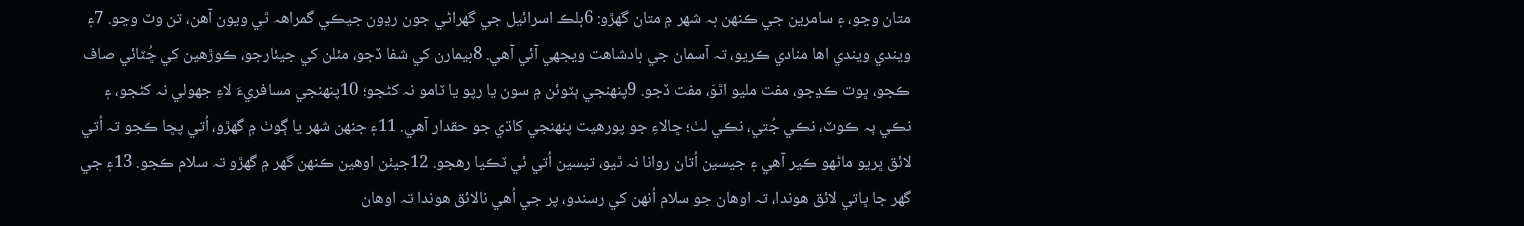متان وڃو، ۽ سامرين جي ڪنهن بہ شهر ۾ متان گهڙو: 6بلڪ اسرائيل جي گهراڻي جون رڍون جيڪي گمراهہ ٿي ويون آهن، تن وٽ وڃو. 7۽ ويندي ويندي اها منادي ڪريو، تہ آسمان جي بادشاهت ويجهي آئي آهي. 8بيمارن کي شفا ڏجو، مئلن کي جيئارجو، ڪوڙهين کي ڇُٽائي صاف ڪجو، ڀوت ڪڍجو، مفت مليو اٿوَ، مفت ڏجو. 9پنهنجي ٻٽوئن ۾ سون يا رپو يا ٽامو نہ کڻجو؛ 10پنهنجي مسافريءَ لاءِ جهولي نہ کڻجو، ۽ نڪي ٻہ ڪوٽ، نڪي جُتي، نڪي لٺ؛ ڇالاءِ جو پورهيت پنهنجي کاڌي جو حقدار آهي. 11۽ جنهن شهر يا ڳوٺ ۾ گهڙو، اُتي پڇا ڪجو تہ اُتي لائق ڀريو ماڻهو ڪير آهي ۽ جيسين اُتان روانا نہ ٿيو، تيسين اُتي ئي ٽڪيا رهجو. 12جيئن اوهين ڪنهن گهر ۾ گهڙو تہ سلام ڪجو. 13۽ جي گهر جا ڀاتي لائق هوندا، تہ اوهان جو سلام اُنهن کي رسندو، پر جي اُهي نالائق هوندا تہ اوهان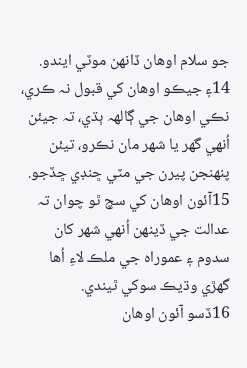جو سلام اوهان ڏانهن موٽي ايندو. 14۽ جيڪو اوهان کي قبول نہ ڪري، نڪي اوهان جي ڳالهہ ٻڌي، تہ جيئن اُنهي گهر يا شهر مان نڪرو، تيئن پنهنجن پيرن جي مٽي ڇنڊي ڇڏجو. 15آئون اوهان کي سچ ٿو چوان تہ عدالت جي ڏينهن اُنهي شهر کان سدوم ۽ عموراہ جي ملڪ لاءِ اُها گهڙي وڌيڪ سوکي ٿيندي.
16ڏسو آئون اوهان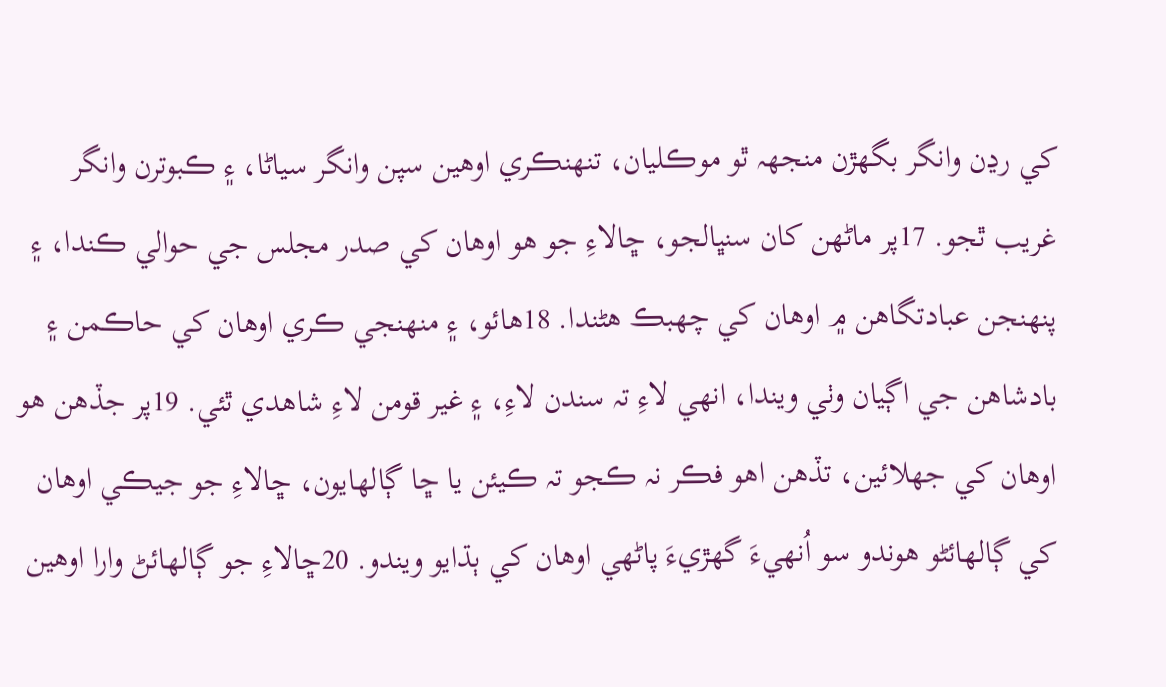کي رڍن وانگر بگهڙن منجهہ ٿو موڪليان، تنهنڪري اوهين سپن وانگر سياڻا، ۽ ڪبوترن وانگر غريب ٿجو. 17پر ماڻهن کان سنڀالجو، ڇالاءِ جو هو اوهان کي صدر مجلس جي حوالي ڪندا، ۽ پنهنجن عبادتگاهن ۾ اوهان کي چهبڪ هڻندا. 18هائو، ۽ منهنجي ڪري اوهان کي حاڪمن ۽ بادشاهن جي اڳيان وٺي ويندا، انهي لاءِ تہ سندن لاءِ، ۽ غير قومن لاءِ شاهدي ٿئي. 19پر جڏهن هو اوهان کي جهلائين، تڏهن اهو فڪر نہ ڪجو تہ ڪيئن يا ڇا ڳالهايون، ڇالاءِ جو جيڪي اوهان کي ڳالهائڻو هوندو سو اُنهيءَ گهڙيءَ پاڻهي اوهان کي ٻڌايو ويندو. 20ڇالاءِ جو ڳالهائڻ وارا اوهين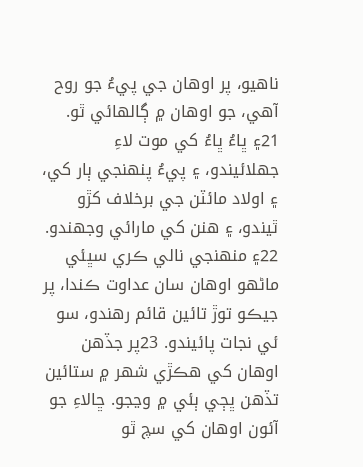ناهيو، پر اوهان جي پيءُ جو روح آهي، جو اوهان ۾ ڳالهائي ٿو. 21۽ ڀاءُ ڀاءُ کي موت لاءِ جهلائيندو، ۽ پيءُ پنهنجي ٻار کي، ۽ اولاد مائٽن جي برخلاف کڙو ٿيندو، ۽ هنن کي مارائي وجهندو. 22۽ منهنجي نالي ڪري سڀئي ماڻهو اوهان سان عداوت ڪندا، پر جيڪو توڙ تائين قائم رهندو، سو ئي نجات پائيندو. 23پر جڏهن اوهان کي هڪڙي شهر ۾ ستائين تڏهن ڀڄي ٻئي ۾ وڃجو. ڇالاءِ جو آئون اوهان کي سچ ٿو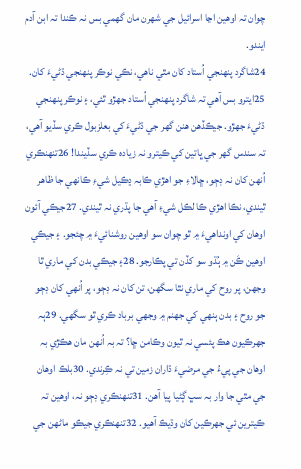چوان تہ اوهين اڃا اسرائيل جي شهرن مان گهمي بس نہ ڪندا تہ ابن آدم ايندو.
24شاگرد پنهنجي اُستاد کان مٿي ناهي، نڪي نوڪر پنهنجي ڌڻيءَ کان. 25ايترو بس آهي تہ شاگرد پنهنجي اُستاد جهڙو ٿئي، ۽ نوڪر پنهنجي ڌڻيءَ جهڙو. جيڪڏهن هنن گهر جي ڌڻيءَ کي بعلزبول ڪري سڏيو آهي، تہ سندس گهر جي ڀاتين کي ڪيترو نہ زيادہ ڪري سڏيندا! 26تنهنڪري اُنهن کان نہ ڊڄو، ڇالاءِ جو اهڙي ڪابہ ڍڪيل شيءِ ڪانهي جا ظاهر ٿيندي، نڪا اهڙي ڪا لڪل شيءِ آهي جا پڌري نہ ٿيندي. 27جيڪي آئون اوهان کي اونداهيءَ ۾ ٿو چوان سو اوهين روشنائيءَ ۾ چئجو. ۽ جيڪي اوهين ڪَن ۾ ٻُڌو سو کڏن تي پڪارجو. 28۽ جيڪي بدن کي ماري ٿا وجهن، پر روح کي ماري نٿا سگهن، تن کان نہ ڊڄو، پر اُنهي کان ڊڄو جو روح ۽ بدن ٻنهي کي جهنم ۾ وجهي برباد ڪري ٿو سگهي. 29ٻہ جهرڪيون هڪ پئسي نہ ٿيون وڪامن ڇا؟ تہ بہ اُنهن مان هڪڙي بہ اوهان جي پيءُ جي مرضيءَ ڌاران زمين تي نہ ڪِرندي. 30بلڪ اوهان جي مٿي جا وار بہ سڀ ڳڻيا پيا آهن. 31تنهنڪري ڊڄو نہ، اوهين تہ ڪيترين ئي جهرڪين کان وڌيڪ آهيو. 32تنهنڪري جيڪو ماڻهن جي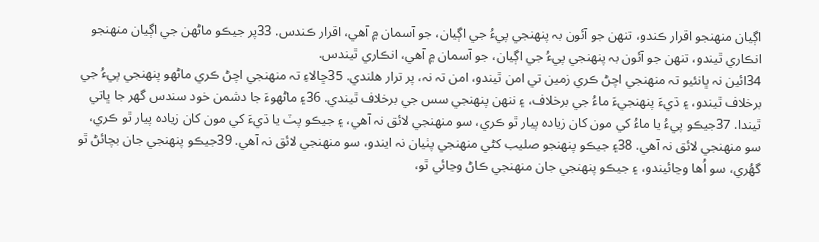اڳيان منهنجو اقرار ڪندو، تنهن جو آئون بہ پنهنجي پيءُ جي اڳيان، جو آسمان ۾ آهي، اقرار ڪندس. 33پر جيڪو ماڻهن جي اڳيان منهنجو انڪاري ٿيندو، تنهن جو آئون بہ پنهنجي پيءُ جي اڳيان، جو آسمان ۾ آهي، انڪاري ٿيندس.
34ائين نہ ڀانئيو تہ منهنجي اچڻ ڪري زمين تي امن ٿيندو، امن تہ نہ، پر ترار هلندي. 35ڇالاءِ تہ منهنجي اچڻ ڪري ماڻهو پنهنجي پيءُ جي برخلاف ٿيندو، ۽ ڌيءَ پنهنجيءَ ماءُ جي برخلاف، ۽ ننهن پنهنجي سس جي برخلاف ٿيندي. 36۽ ماڻهوءَ جا دشمن خود سندس گهر جا ڀاتي ٿيندا. 37جيڪو پيءُ يا ماءُ کي مون کان زيادہ پيار ٿو ڪري، سو منهنجي لائق نہ آهي، ۽ جيڪو پٽ يا ڌيءَ کي مون کان زيادہ پيار ٿو ڪري، سو منهنجي لائق نہ آهي. 38۽ جيڪو پنهنجو صليب کڻي منهنجي پٺيان نہ ايندو، سو منهنجي لائق نہ آهي. 39جيڪو پنهنجي جان بچائڻ ٿو گهُري، سو اُها وڃائيندو، ۽ جيڪو پنهنجي جان منهنجي ڪاڻ وڃائي ٿو،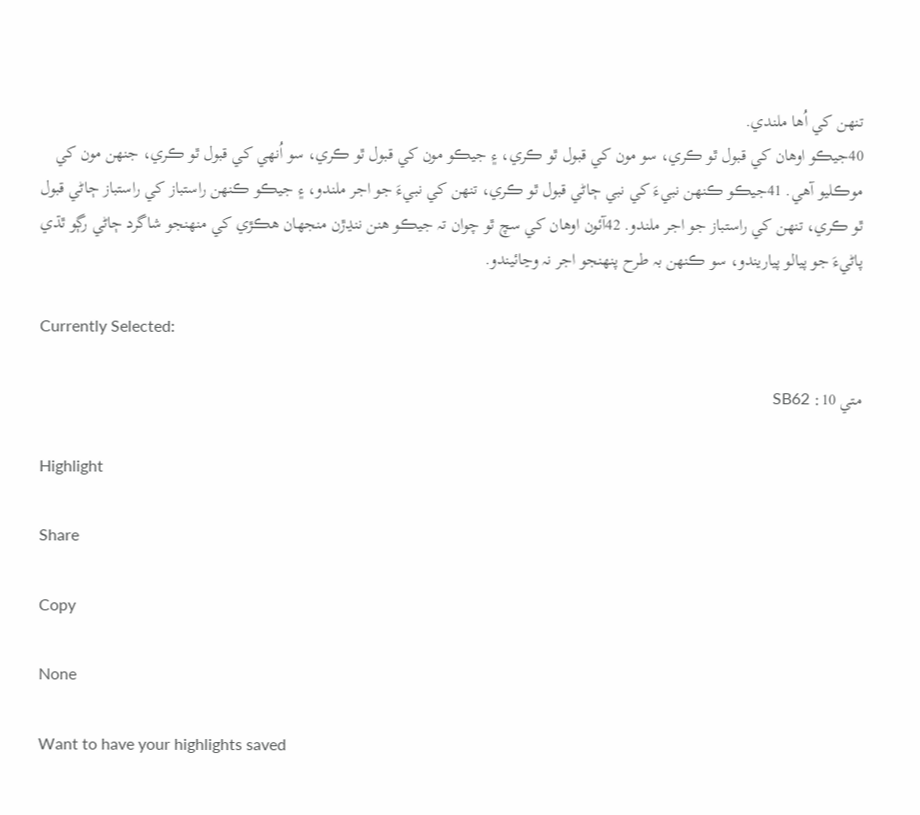تنهن کي اُها ملندي.
40جيڪو اوهان کي قبول ٿو ڪري، سو مون کي قبول ٿو ڪري، ۽ جيڪو مون کي قبول ٿو ڪري، سو اُنهي کي قبول ٿو ڪري، جنهن مون کي موڪليو آهي. 41جيڪو ڪنهن نبيءَ کي نبي ڄاڻي قبول ٿو ڪري، تنهن کي نبيءَ جو اجر ملندو، ۽ جيڪو ڪنهن راستباز کي راستباز ڄاڻي قبول ٿو ڪري، تنهن کي راستباز جو اجر ملندو. 42آئون اوهان کي سچ ٿو چوان تہ جيڪو هنن ننڍڙن منجهان هڪڙي کي منهنجو شاگرد ڄاڻي رڳو ٿڌي پاڻيءَ جو پيالو پياريندو، سو ڪنهن بہ طرح پنهنجو اجر نہ وڃائيندو.

Currently Selected:

متي 10: SB62

Highlight

Share

Copy

None

Want to have your highlights saved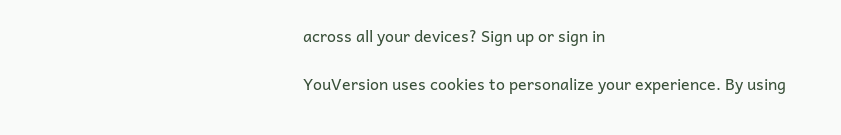across all your devices? Sign up or sign in

YouVersion uses cookies to personalize your experience. By using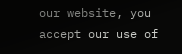our website, you accept our use of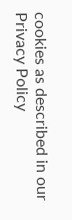cookies as described in our Privacy Policy